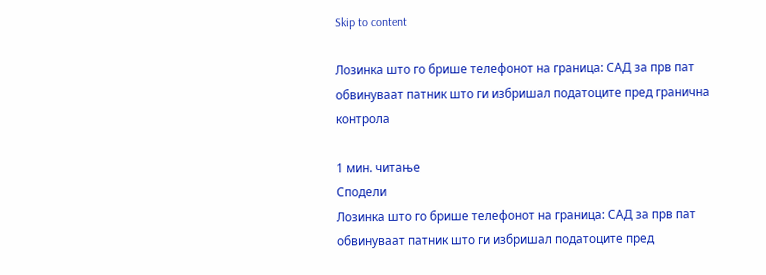Skip to content

Лозинка што го брише телефонот на граница: САД за прв пат обвинуваат патник што ги избришал податоците пред гранична контрола

1 мин. читање
Сподели
Лозинка што го брише телефонот на граница: САД за прв пат обвинуваат патник што ги избришал податоците пред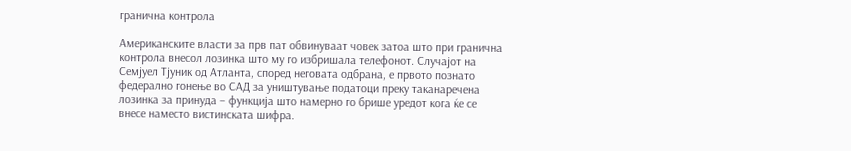гранична контрола

Американските власти за прв пат обвинуваат човек затоа што при гранична контрола внесол лозинка што му го избришала телефонот. Случајот на Семјуел Тјуник од Атланта, според неговата одбрана, е првото познато федерално гонење во САД за уништување податоци преку таканаречена лозинка за принуда – функција што намерно го брише уредот кога ќе се внесе наместо вистинската шифра.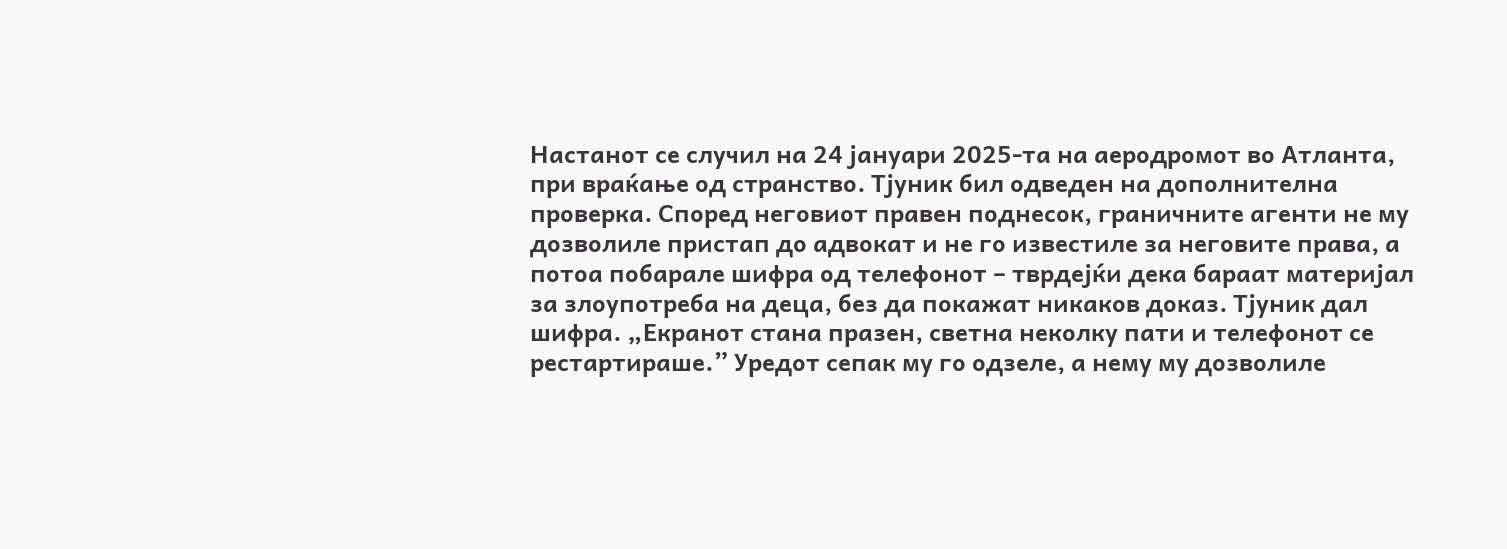Настанот се случил на 24 јануари 2025-та на аеродромот во Атланта, при враќање од странство. Тјуник бил одведен на дополнителна проверка. Според неговиот правен поднесок, граничните агенти не му дозволиле пристап до адвокат и не го известиле за неговите права, а потоа побарале шифра од телефонот – тврдејќи дека бараат материјал за злоупотреба на деца, без да покажат никаков доказ. Тјуник дал шифра. „Екранот стана празен, светна неколку пати и телефонот се рестартираше.” Уредот сепак му го одзеле, а нему му дозволиле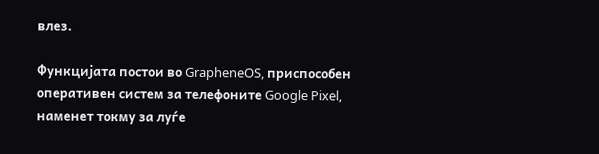влез.

Функцијата постои во GrapheneOS, приспособен оперативен систем за телефоните Google Pixel, наменет токму за луѓе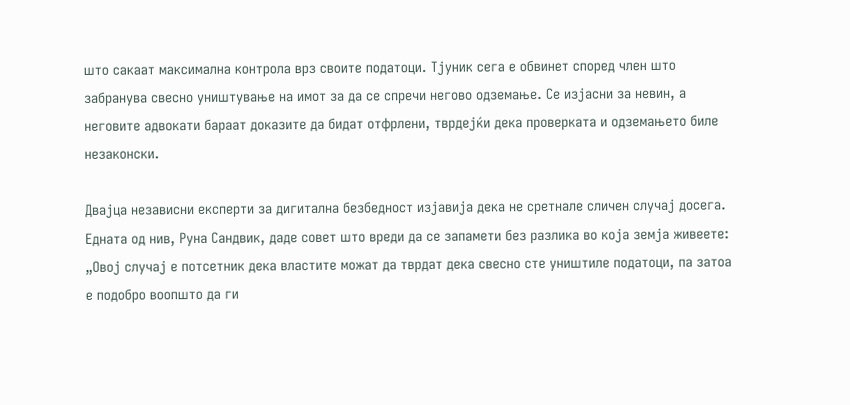што сакаат максимална контрола врз своите податоци. Тјуник сега е обвинет според член што забранува свесно уништување на имот за да се спречи негово одземање. Се изјасни за невин, а неговите адвокати бараат доказите да бидат отфрлени, тврдејќи дека проверката и одземањето биле незаконски.

Двајца независни експерти за дигитална безбедност изјавија дека не сретнале сличен случај досега. Едната од нив, Руна Сандвик, даде совет што вреди да се запамети без разлика во која земја живеете: „Овој случај е потсетник дека властите можат да тврдат дека свесно сте уништиле податоци, па затоа е подобро воопшто да ги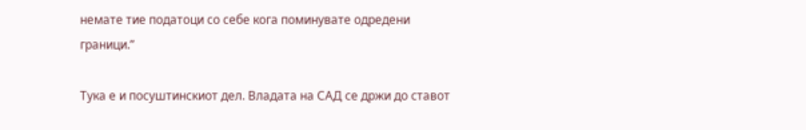немате тие податоци со себе кога поминувате одредени граници.”

Тука е и посуштинскиот дел. Владата на САД се држи до ставот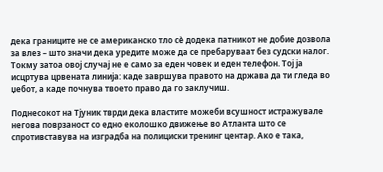дека границите не се американско тло сè додека патникот не добие дозвола за влез – што значи дека уредите може да се пребаруваат без судски налог. Токму затоа овој случај не е само за еден човек и еден телефон. Тој ја исцртува црвената линија: каде завршува правото на држава да ти гледа во џебот, а каде почнува твоето право да го заклучиш.

Поднесокот на Тјуник тврди дека властите можеби всушност истражувале негова поврзаност со едно еколошко движење во Атланта што се спротивставува на изградба на полициски тренинг центар. Ако е така,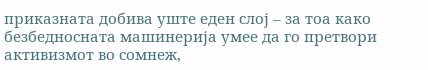приказната добива уште еден слој – за тоа како безбедносната машинерија умее да го претвори активизмот во сомнеж,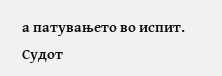а патувањето во испит. Судот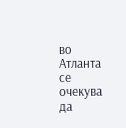во Атланта се очекува да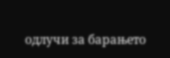одлучи за барањето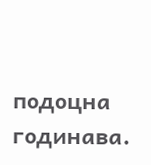подоцна годинава.